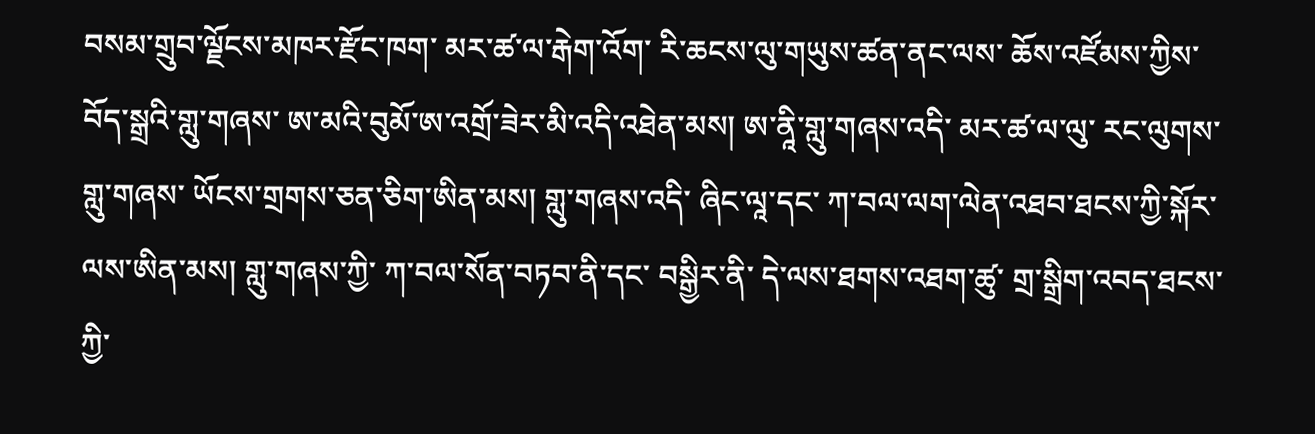བསམ་གྲུབ་ལྗོངས་མཁར་རྫོང་ཁག་ མར་ཚ་ལ་རྒེག་འོག་ རི་ཆངས་ལུ་གཡུས་ཚན་ནང་ལས་ ཆོས་འཛོམས་ཀྱིས་ བོད་སྒྲའི་གླུ་གཞས་ ཨ་མའི་བུམོ་ཨ་འགྲོ་ཟེར་མི་འདི་འཐེན་མས། ཨ་ནཱི་གླུ་གཞས་འདི་ མར་ཚ་ལ་ལུ་ རང་ལུགས་གླུ་གཞས་ ཡོངས་གྲགས་ཅན་ཅིག་ཨིན་མས། གླུ་གཞས་འདི་ ཞིང་ལཱ་དང་ ཀ་བལ་ལག་ལེན་འཐབ་ཐངས་ཀྱི་སྐོར་ལས་ཨིན་མས། གླུ་གཞས་ཀྱི་ ཀ་བལ་སོན་བཏབ་ནི་དང་ བསྒྱིར་ནི་ དེ་ལས་ཐགས་འཐག་ཚུ་ གྲ་སྒྲིག་འབད་ཐངས་ཀྱི་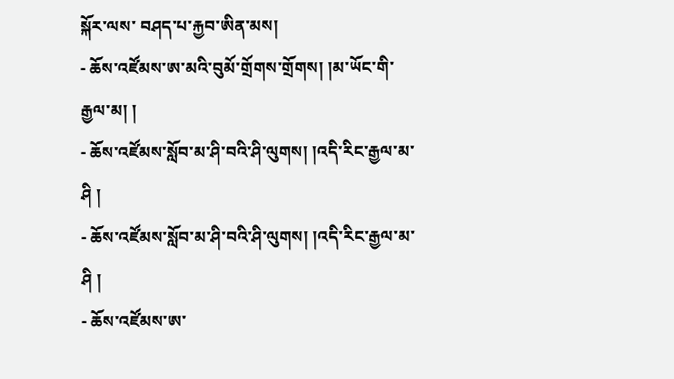སྐོར་ལས་ བཤད་པ་རྐྱབ་ཨིན་མས།
- ཆོས་འཛོམས་ཨ་མའི་བུམོ་གྲོགས་གྲོགས། །མ་ཡོང་གི་རྒྱལ་མ། །
- ཆོས་འཛོམས་སློབ་མ་ཤི་བའི་ཤི་ལུགས། །འདི་རིང་རྒྱལ་མ་ཤི །
- ཆོས་འཛོམས་སློབ་མ་ཤི་བའི་ཤི་ལུགས། །འདི་རིང་རྒྱལ་མ་ཤི །
- ཆོས་འཛོམས་ཨ་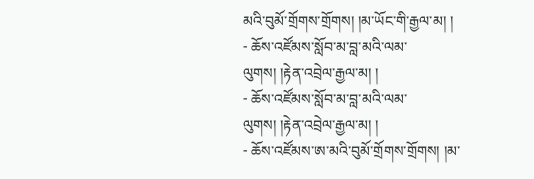མའི་བུམོ་གྲོགས་གྲོགས། །མ་ཡོང་གི་རྒྱལ་མ། །
- ཆོས་འཛོམས་སློབ་མ་བླ་མའི་ལམ་ལུགས། །རྟེན་འབྲེལ་རྒྱལ་མ། །
- ཆོས་འཛོམས་སློབ་མ་བླ་མའི་ལམ་ལུགས། །རྟེན་འབྲེལ་རྒྱལ་མ། །
- ཆོས་འཛོམས་ཨ་མའི་བུམོ་གྲོགས་གྲོགས། །མ་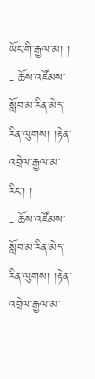ཡོང་གི་རྒྱལ་མ། །
- ཆོས་འཛོམས་སློབ་མ་རིན་མེད་རིན་ལུགས། །རྟེན་འབྲེལ་རྒྱལ་མ་རིང་། །
- ཆོས་འཛོམས་སློབ་མ་རིན་མེད་རིན་ལུགས། །རྟེན་འབྲེལ་རྒྱལ་མ་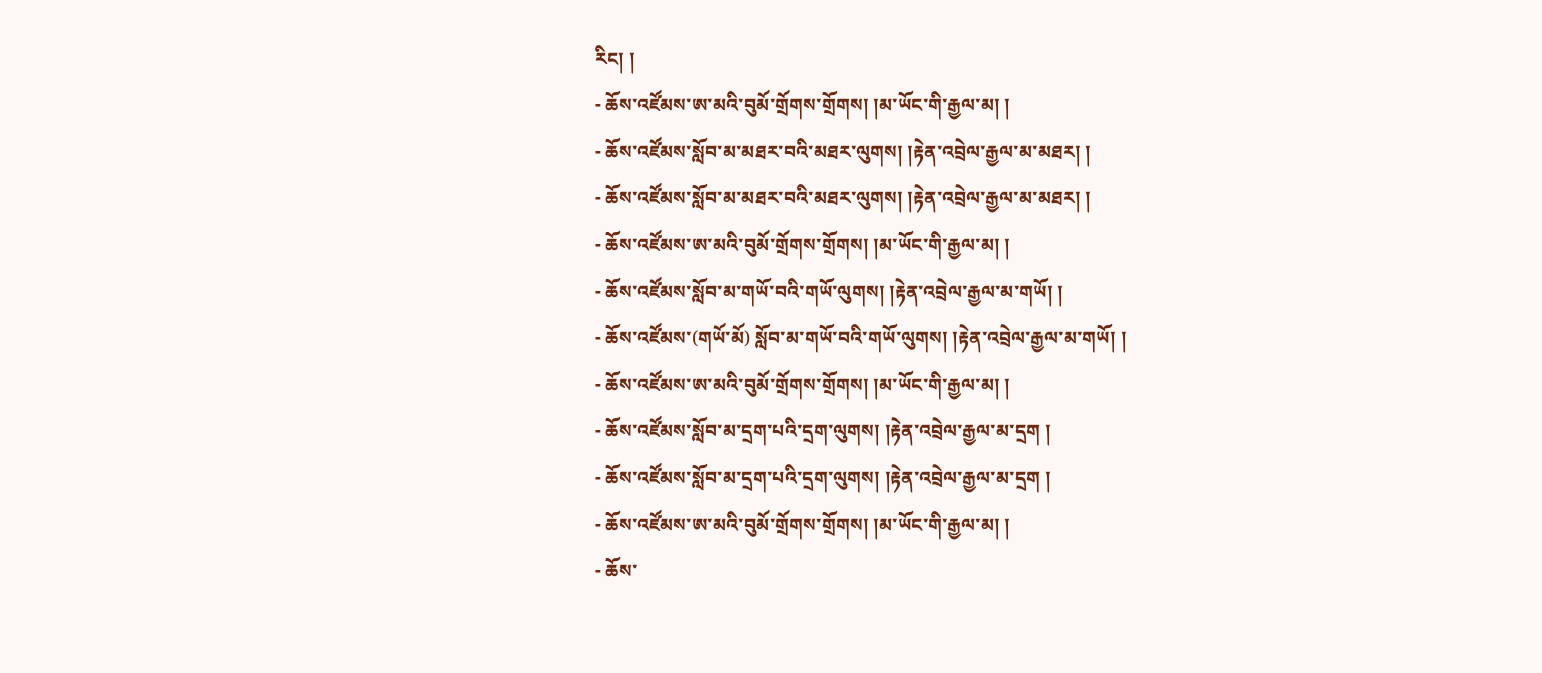རིང། །
- ཆོས་འཛོམས་ཨ་མའི་བུམོ་གྲོགས་གྲོགས། །མ་ཡོང་གི་རྒྱལ་མ། །
- ཆོས་འཛོམས་སློབ་མ་མཐར་བའི་མཐར་ལུགས། །རྟེན་འབྲེལ་རྒྱལ་མ་མཐར། །
- ཆོས་འཛོམས་སློབ་མ་མཐར་བའི་མཐར་ལུགས། །རྟེན་འབྲེལ་རྒྱལ་མ་མཐར། །
- ཆོས་འཛོམས་ཨ་མའི་བུམོ་གྲོགས་གྲོགས། །མ་ཡོང་གི་རྒྱལ་མ། །
- ཆོས་འཛོམས་སློབ་མ་གཡོ་བའི་གཡོ་ལུགས། །རྟེན་འབྲེལ་རྒྱལ་མ་གཡོ། །
- ཆོས་འཛོམས་(གཡོ་མོ) སློབ་མ་གཡོ་བའི་གཡོ་ལུགས། །རྟེན་འབྲེལ་རྒྱལ་མ་གཡོ། །
- ཆོས་འཛོམས་ཨ་མའི་བུམོ་གྲོགས་གྲོགས། །མ་ཡོང་གི་རྒྱལ་མ། །
- ཆོས་འཛོམས་སློབ་མ་དྲག་པའི་དྲག་ལུགས། །རྟེན་འབྲེལ་རྒྱལ་མ་དྲག །
- ཆོས་འཛོམས་སློབ་མ་དྲག་པའི་དྲག་ལུགས། །རྟེན་འབྲེལ་རྒྱལ་མ་དྲག །
- ཆོས་འཛོམས་ཨ་མའི་བུམོ་གྲོགས་གྲོགས། །མ་ཡོང་གི་རྒྱལ་མ། །
- ཆོས་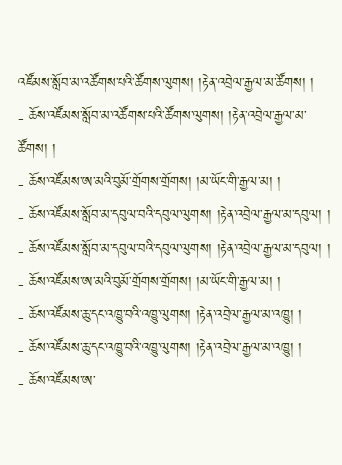འཛོམས་སློབ་མ་འཚོགས་པའི་ཚོགས་ལུགས། །རྟེན་འབྲེལ་རྒྱལ་མ་ཚོགས། །
- ཆོས་འཛོམས་སློབ་མ་འཚོགས་པའི་ཚོགས་ལུགས། །རྟེན་འབྲེལ་རྒྱལ་མ་ཚོགས། །
- ཆོས་འཛོམས་ཨ་མའི་བུམོ་གྲོགས་གྲོགས། །མ་ཡོང་གི་རྒྱལ་མ། །
- ཆོས་འཛོམས་སློབ་མ་དབུལ་བའི་དབུལ་ལུགས། །རྟེན་འབྲེལ་རྒྱལ་མ་དབུལ། །
- ཆོས་འཛོམས་སློབ་མ་དབུལ་བའི་དབུལ་ལུགས། །རྟེན་འབྲེལ་རྒྱལ་མ་དབུལ། །
- ཆོས་འཛོམས་ཨ་མའི་བུམོ་གྲོགས་གྲོགས། །མ་ཡོང་གི་རྒྱལ་མ། །
- ཆོས་འཛོམས་ཆུ་དང་འཁྱུ་བའི་འཁྱུ་ལུགས། །རྟེན་འབྲེལ་རྒྱལ་མ་འཁྱུ། །
- ཆོས་འཛོམས་ཆུ་དང་འཁྱུ་བའི་འཁྱུ་ལུགས། །རྟེན་འབྲེལ་རྒྱལ་མ་འཁྱུ། །
- ཆོས་འཛོམས་ཨ་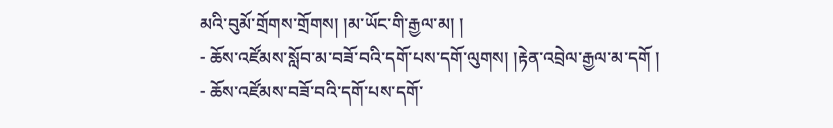མའི་བུམོ་གྲོགས་གྲོགས། །མ་ཡོང་གི་རྒྱལ་མ། །
- ཆོས་འཛོམས་སློབ་མ་བཟོ་བའི་དགོ་པས་དགོ་ལུགས། །རྟེན་འབྲེལ་རྒྱལ་མ་དགོ །
- ཆོས་འཛོམས་བཟོ་བའི་དགོ་པས་དགོ་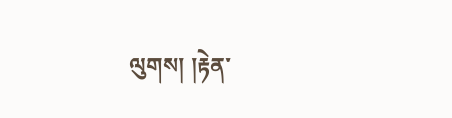ལུགས། །རྟེན་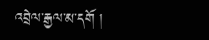འབྲེལ་རྒྱལ་མ་དགོ །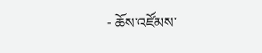- ཆོས་འཛོམས་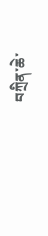བཀྲིན་ཆེ་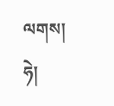ལགས། ཧེ།